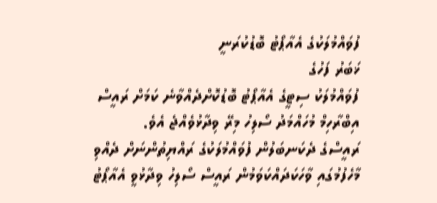ފުވައްމުލަކުގެ އެއާޕޯޓު ބޮޑުކުރަނީ
ޚަބަރު ފަހުގެ
ފުވައްމުލަކު ސިޓީގެ އެއާޕޯޓު ބޮޑުކޮށްދެއްވާނެ ކަމަށް ރައީސް އިބްރާހިމް މުހައްމަދު ސޯލިހު މިރޭ ވިދާޅުވެއްޖެ އެވެ.
ރައީސްގެ ދެކަނބަލުން ފުވައްމުލަކުގެ ރައްޔިތުންނަށް ދެއްވި މާހެފުމުގައި ވާހަކަދައްކަވަމުން ރައީސް ސޯލިހު ވިދާޅުވީ އެއާޕޯޓު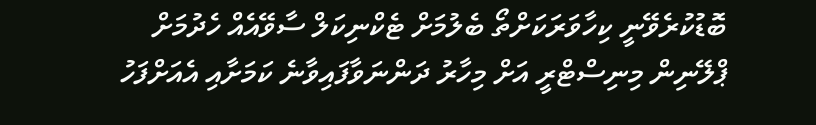ބޮޑުކުރެވޭނީ ކިހާވަރަކަށްތޯ ބެލުމަށް ޓެކްނިކަލް ސާވޭއެއް ހެދުމަށް ޕްލޭނިން މިނިސްޓްރީ އަށް މިހާރު ދަންނަވާފައިވާނެ ކަމަށާއި އެއަށްފަހު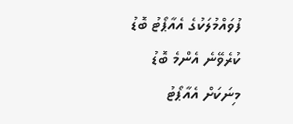ފުވައްމުލަކުގެ އެއާޕޯޓު ބޮޑު ކުރެވޭނެ އެންމެ ބޮޑު މިނަކަށް އެއާޕޯޓު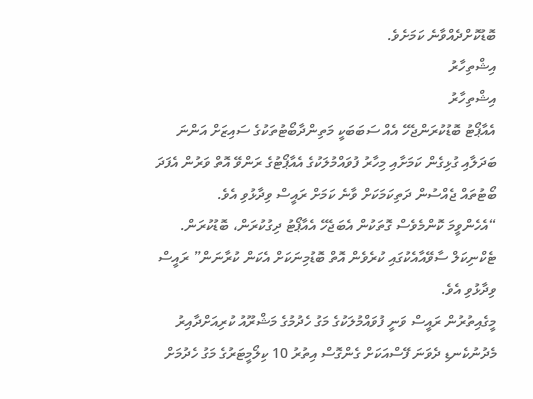ބޮޑުކޮށްދެއްވާނެ ކަމަށެވެ.
އިޝްތިހާރު
އިޝްތިހާރު
އެއާޕޯޓު ބޮޑުކުރަންޖެހޭ އެއް ސަބަބަކީ މަތިންދާބޯޓުތަކުގެ ސައިޒަށް އަންނަ ބަދަލާއި ގުޅިގެން ކަމަށާއި މިހާރު ފުވައްމުލަކުގެ އެއާޕޯޓުގެ ރަންވޭ އޮތް ވަރުން އެފަދަ ބޯޓުތައް ޖެއްސުން ދަތިކަމަކަށް ވާނެ ކަމަށް ރައީސް ވިދާޅުވި އެވެ.
“އެހެންވީމަ ކޮންމެވެސް ގޮތަކުން އެބަޖެހޭ އެއާޕޯޓު ދިގުކުރަން، ބޮޑުކުރަން. ޓެކްނިކަލް ސާވޭއާއެކުގައި ކުރެވެން އޮތް ބޮޑުމިނަކަށް އެކަން ކުރާނަން” ރައީސް ވިދާޅުވި އެވެ.
މީގެއިތުރުން ރައީސް ވަނީ ފުވައްމުލަކުގެ މަގު ހެދުމުގެ މަޝްރޫއު ކުރިއަށްދާއިރު މެދުނުކެނޑި ދެވަނަ ފޭސްއަކަށް ގެންގޮސް އިތުރު 10 ކިލޯމީޓަރުގެ މަގު ހެދުމަށް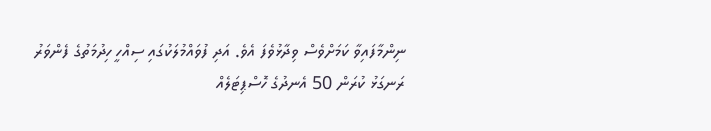ނިންމާފައިވާ ކަމަށްވެސް ވިދާޅުވެފަ އެވެ. އަދި ފުވައްމުލަކުގައި ސިއްހީ ހިދުމަތުގެ ފެންވަރު ރަނގަޅު ކުރަން 50 އެނދުގެ ހޮސްޕިޓަލެއް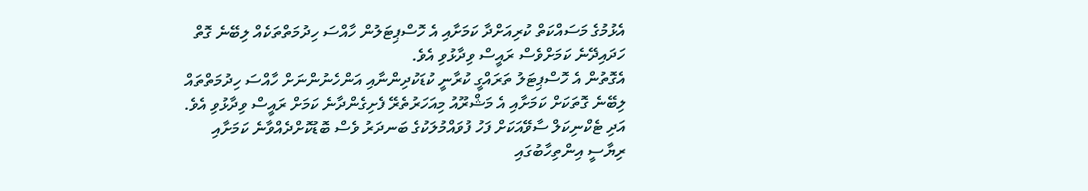އެޅުމުގެ މަސައްކަތް ކުރިއަށްދާ ކަމަށާއި އެ ހޮސްޕިޓަލުން ހާއްސަ ހިދުމަތްތަކެއް ލިބޭނެ ގޮތް ހަދައިދޭނެ ކަމަށްވެސް ރައީސް ވިދާޅުވި އެވެ.
އެގޮތުން އެ ހޮސްޕިޓަލު ތަރައްގީ ކުރާނީ ކުޑަކުދިންނާއި އަންހެނުންނަށް ހާއްސަ ހިދުމަތްތައް ލިބޭނެ ގޮތަކަށް ކަމަށާއި އެ މަޝްރޫއު މިއަހަރުތެރޭ ފެށިގެންދާނެ ކަމަށް ރައީސް ވިދާޅުވި އެވެ. އަދި ޓެކްނިކަލް ސާވޭއަކަށް ފަހު ފުވައްމުލަކުގެ ބަނދަރު ވެސް ބޮޑުކޮށްދެއްވާނެ ކަމަށާއި ރިޔާސީ އިންތިހާބުގައި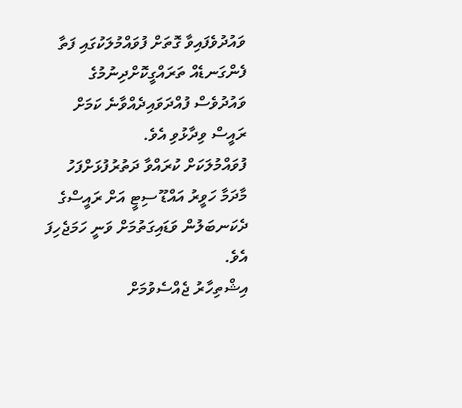ވައުދުވެފައިވާ ގޮތަށް ފުވައްމުލަކުގައި ފަތާ ފެންގަނޑެއް ތަރައްގީކޮށްދިނުމުގެ ވައުދުވެސް ފުއްދަވައިދެއްވާނެ ކަމަށް ރައީސް ވިދާޅުވި އެވެ.
ފުވައްމުލަކަށް ކުރައްވާ ދަތުރުފުޅަށްފަހު މާދަމާ ހަވީރު އައްޑޫ ސިޓީ އަށް ރައީސްގެ ދެކަނބަލުން ވަޑައިގަތުމަށް ވަނީ ހަމަޖެހިފަ އެވެ.
އިޝްތިހާރު ޖެއްސެވުމަށް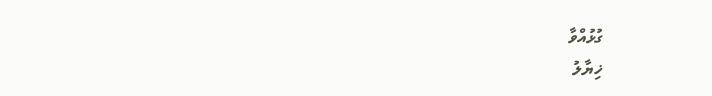ގުޅުއްވާ
ޚިޔާލު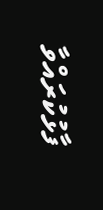ފާޅުކުރައްވާ